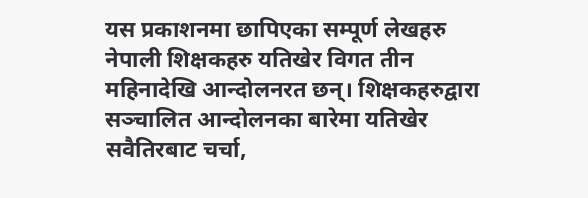यस प्रकाशनमा छापिएका सम्पूर्ण लेखहरु
नेपाली शिक्षकहरु यतिखेर विगत तीन महिनादेखि आन्दोलनरत छन्। शिक्षकहरुद्वारा सञ्चालित आन्दोलनका बारेमा यतिखेर सवैतिरबाट चर्चा,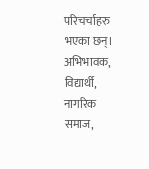परिचर्चाहरु भएका छन्। अभिभावक, विद्यार्थी, नागरिक समाज,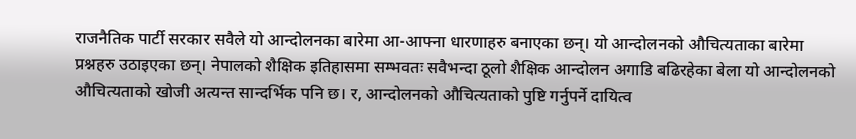राजनैतिक पार्टी सरकार सवैले यो आन्दोलनका बारेमा आ-आफ्ना धारणाहरु बनाएका छन्। यो आन्दोलनको औचित्यताका बारेमा प्रश्नहरु उठाइएका छन्। नेपालको शैक्षिक इतिहासमा सम्भवतः सवैभन्दा ठूलो शैक्षिक आन्दोलन अगाडि बढिरहेका बेला यो आन्दोलनको औचित्यताको खोजी अत्यन्त सान्दर्भिक पनि छ। र, आन्दोलनको औचित्यताको पुष्टि गर्नुपर्ने दायित्व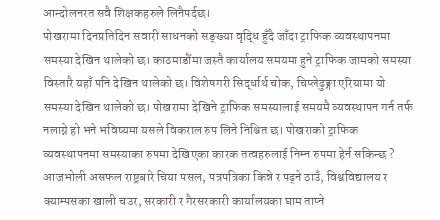आन्दोलनरत सवै शिक्षकहरुले लिनैपर्दछ।
पोखरामा दिनप्रतिदिन सवारी साधनको सङ्ख्या वृद्धि हुँदै जाँदा ट्राफिक व्यवस्थापनमा समस्या देखिन थालेको छ। काठमाडौंमा जस्तै कार्यालय समयमा हुने ट्राफिक जामको समस्या विस्तारै यहाँ पनि देखिन थालेको छ। विशेषगरी सिर्द्धार्थ चोक, चिप्लेढुङ्गा एरियामा यो समस्या देखिन थालेको छ। पोखरामा देखिने ट्राफिक समस्यालाई समयमै व्यवस्थापन गर्न तर्फ नलाग्ने हो भने भविष्यमा यसले विकराल रुप लिने निश्चित छ। पोखराको ट्राफिक व्यवस्थापनमा समस्याका रुपमा देखिएका कारक तत्वहरुलाई निम्न रुपमा हेर्न सकिन्छ ?
आजभोली असफल राष्ट्रबारे चिया पसल, पत्रपत्रिका किन्ने र पढ्ने ठाउँ, विश्वविद्यालय र क्याम्पसका खाली चउर, सरकारी र गैरसरकारी कार्यालयका घाम ताप्ने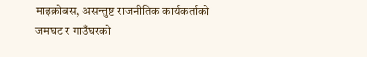माइक्रोबस, असन्तुष्ट राजनीतिक कार्यकर्ताको जमघट र गाउँघरको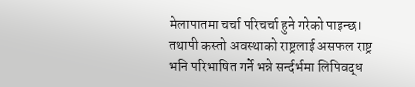मेलापातमा चर्चा परिचर्चा हुने गरेको पाइन्छ। तथापी कस्तो अवस्थाको राष्ट्रलाई असफल राष्ट्र भनि परिभाषित गर्ने भन्ने सर्न्दर्भमा लिपिवद्ध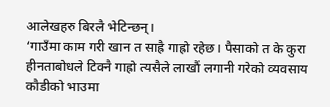आलेखहरु बिरलै भेटिन्छन्।
‘गाउँमा काम गरी खान त साह्रै गाह्रो रहेछ। पैसाको त के कुरा हीनताबोधले टिक्नै गाह्रो त्यसैले लाखौं लगानी गरेको व्यवसाय कौडीको भाउमा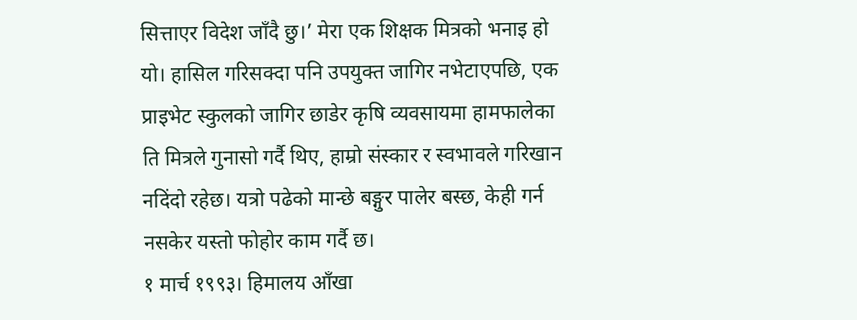सित्ताएर विदेश जाँदै छु।’ मेरा एक शिक्षक मित्रको भनाइ हो यो। हासिल गरिसक्दा पनि उपयुक्त जागिर नभेटाएपछि, एक प्राइभेट स्कुलको जागिर छाडेर कृषि व्यवसायमा हामफालेका ति मित्रले गुनासो गर्दै थिए, हाम्रो संस्कार र स्वभावले गरिखान नदिंदो रहेछ। यत्रो पढेको मान्छे बङ्गुर पालेर बस्छ, केही गर्न नसकेर यस्तो फोहोर काम गर्दै छ।
१ मार्च १९९३। हिमालय आँखा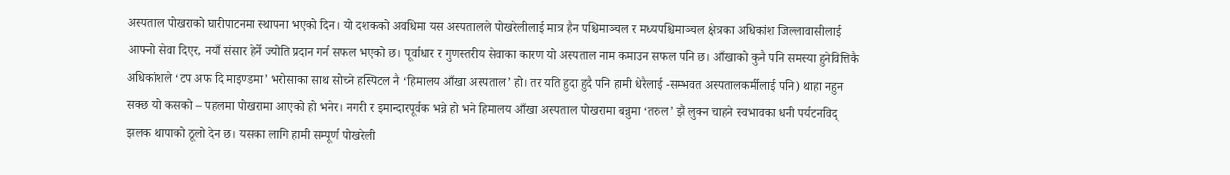अस्पताल पोखराको घारीपाटनमा स्थापना भएको दिन। यो दशकको अवधिमा यस अस्पतालले पोखरेलीलाई मात्र हैन पश्चिमाञ्चल र मध्यपश्चिमाञ्चल क्षेत्रका अधिकांश जिल्लावासीलाई आफ्नो सेवा दिएर, नयाँ संसार हेर्ने ज्योति प्रदान गर्न सफल भएको छ। पूर्वाधार र गुणस्तरीय सेवाका कारण यो अस्पताल नाम कमाउन सफल पनि छ। आँखाको कुनै पनि समस्या हुनेवित्तिकै अधिकांशले ‘टप अफ दि माइण्डमा’ भरोसाका साथ सोच्ने हस्पिटल नै ‘हिमालय आँखा अस्पताल’ हो। तर यति हुदा हुदै पनि हामी धेरैलाई -सम्भवत अस्पतालकर्मीलाई पनि) थाहा नहुन सक्छ यो कसको – पहलमा पोखरामा आएको हो भनेर। नगरी र इमान्दारपूर्वक भन्ने हो भने हिमालय आँखा अस्पताल पोखरामा बन्नुमा ‘तरुल’ झैं लुक्न चाहने स्वभावका धनी पर्यटनविद् झलक थापाको ठूलो देन छ। यसका लागि हामी सम्पूर्ण पोखरेली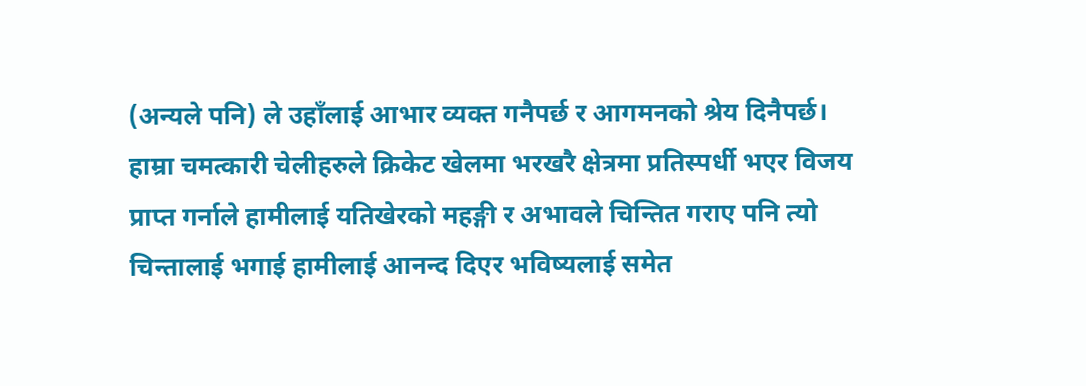(अन्यले पनि) ले उहाँलाई आभार व्यक्त गनैपर्छ र आगमनको श्रेय दिनैपर्छ।
हाम्रा चमत्कारी चेलीहरुले क्रिकेट खेलमा भरखरै क्षेत्रमा प्रतिस्पर्धी भएर विजय प्राप्त गर्नाले हामीलाई यतिखेरको महङ्गी र अभावले चिन्तित गराए पनि त्यो चिन्तालाई भगाई हामीलाई आनन्द दिएर भविष्यलाई समेत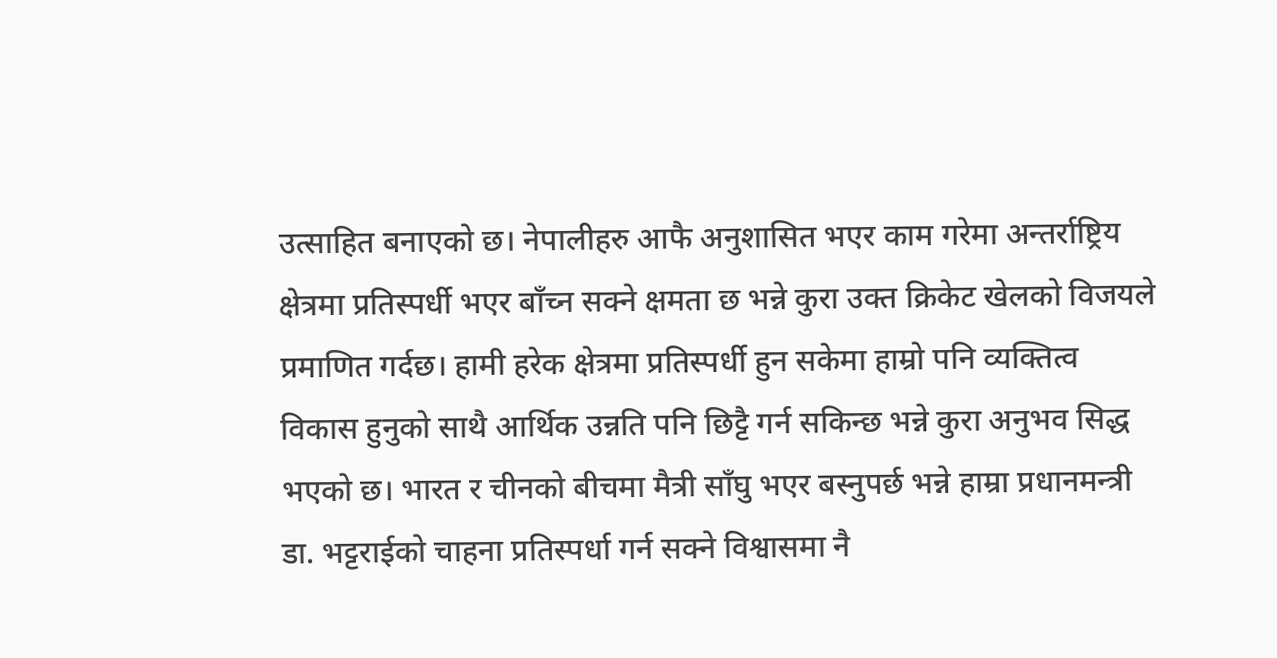उत्साहित बनाएको छ। नेपालीहरु आफै अनुशासित भएर काम गरेमा अन्तर्राष्ट्रिय क्षेत्रमा प्रतिस्पर्धी भएर बाँच्न सक्ने क्षमता छ भन्ने कुरा उक्त क्रिकेट खेलको विजयले प्रमाणित गर्दछ। हामी हरेक क्षेत्रमा प्रतिस्पर्धी हुन सकेमा हाम्रो पनि व्यक्तित्व विकास हुनुको साथै आर्थिक उन्नति पनि छिट्टै गर्न सकिन्छ भन्ने कुरा अनुभव सिद्ध भएको छ। भारत र चीनको बीचमा मैत्री साँघु भएर बस्नुपर्छ भन्ने हाम्रा प्रधानमन्त्री डा. भट्टराईको चाहना प्रतिस्पर्धा गर्न सक्ने विश्वासमा नै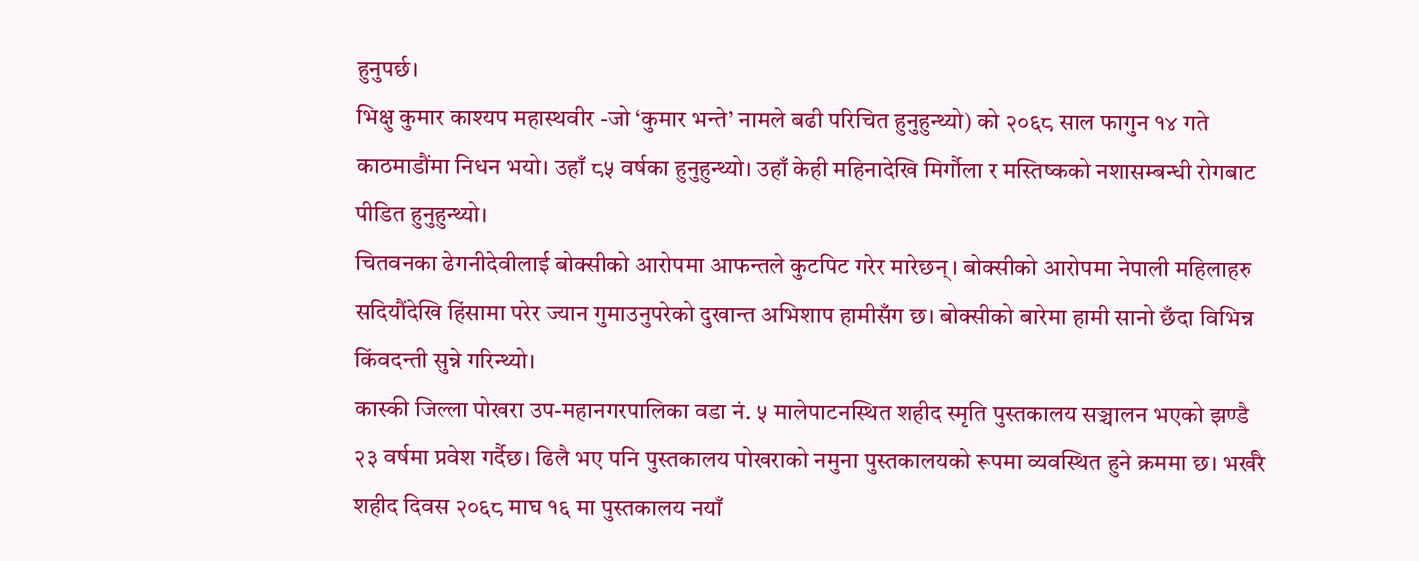हुनुपर्छ।
भिक्षु कुमार काश्यप महास्थवीर -जो ‘कुमार भन्ते’ नामले बढी परिचित हुनुहुन्थ्यो) को २०६८ साल फागुन १४ गते काठमाडौंमा निधन भयो। उहाँ ८५ वर्षका हुनुहुन्थ्यो। उहाँ केही महिनादेखि मिर्गौला र मस्तिष्कको नशासम्बन्धी रोगबाट पीडित हुनुहुन्थ्यो।
चितवनका ढेगनीदेवीलाई बोक्सीको आरोपमा आफन्तले कुटपिट गरेर मारेछन्। बोक्सीको आरोपमा नेपाली महिलाहरु सदियौंदेखि हिंसामा परेर ज्यान गुमाउनुपरेको दुखान्त अभिशाप हामीसँग छ। बोक्सीको बारेमा हामी सानो छँदा विभिन्न किंवदन्ती सुन्ने गरिन्थ्यो।
कास्की जिल्ला पोखरा उप-महानगरपालिका वडा नं. ५ मालेपाटनस्थित शहीद स्मृति पुस्तकालय सञ्चालन भएको झण्डै २३ वर्षमा प्रवेश गर्दैछ। ढिलै भए पनि पुस्तकालय पोखराको नमुना पुस्तकालयको रूपमा व्यवस्थित हुने क्रममा छ। भर्खरै शहीद दिवस २०६८ माघ १६ मा पुस्तकालय नयाँ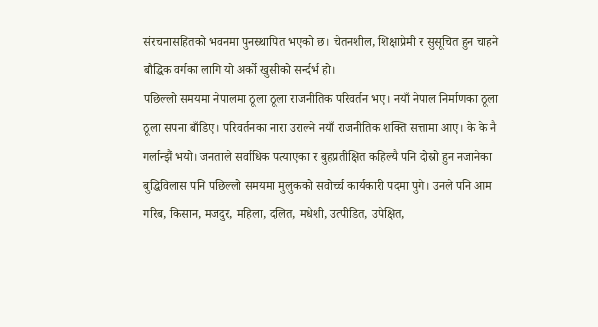संरचनासहितको भवनमा पुनस्र्थापित भएको छ। चेतनशील, शिक्षाप्रेमी र सुसूचित हुन चाहने बौद्धिक वर्गका लागि यो अर्को खुसीको सर्न्दर्भ हो।
पछिल्लो समयमा नेपालमा ठूला ठूला राजनीतिक परिवर्तन भए। नयाँ नेपाल निर्माणका ठूला ठूला सपना बाँडिए। परिवर्तनका नारा उराल्ने नयाँ राजनीतिक शक्ति सत्तामा आए। के के नै गर्लान्झैं भयो। जनताले सर्वाधिक पत्याएका र बुहप्रतीक्षित कहिल्यै पनि दोस्रो हुन नजानेका बुद्धिविलास पनि पछिल्लो समयमा मुलुकको सवोर्च्च कार्यकारी पदमा पुगे। उनले पनि आम गरिब, किसान, मजदुर, महिला, दलित, मधेशी, उत्पीडित, उपेक्षित,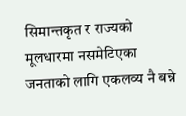सिमान्तकृत र राज्यको मूलधारमा नसमेटिएका जनताको लागि एकलव्य नै बन्ने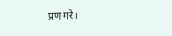प्रण गरे।